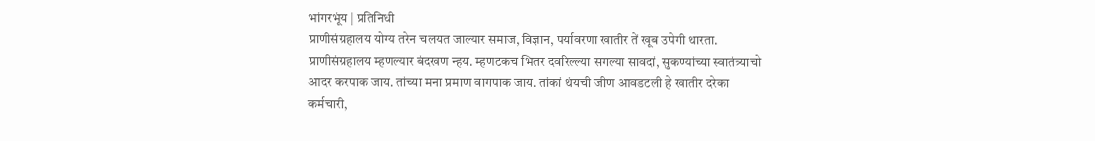भांगरभूंय | प्रतिनिधी
प्राणीसंग्रहालय योग्य तरेन चलयत जाल्यार समाज, विज्ञान, पर्यावरणा खातीर तें खूब उपेगी थारता.
प्राणीसंग्रहालय म्हणल्यार बंदखण न्हय. म्हणटकच भितर दवरिल्ल्या सगल्या सावदां, सुकण्यांच्या स्वातंत्र्याचो आदर करपाक जाय. तांच्या मना प्रमाण वागपाक जाय. तांकां थंयची जीण आवडटली हे खातीर दरेका कर्मचारी,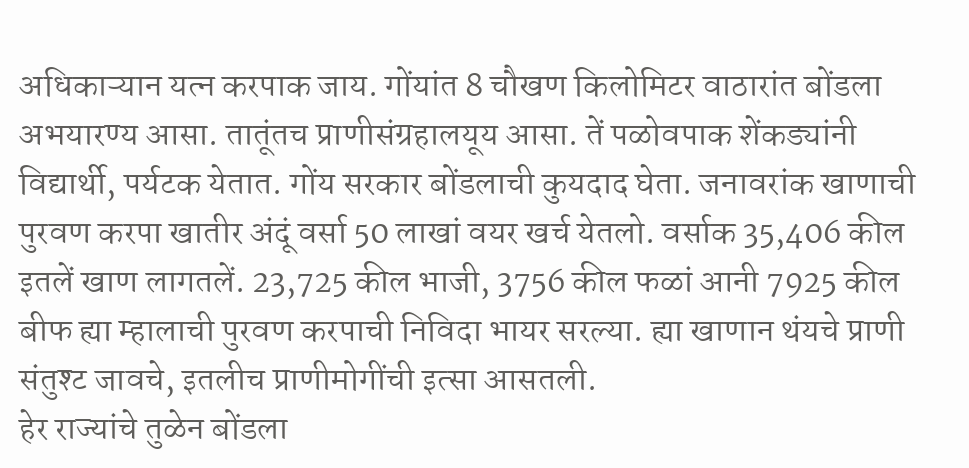अधिकाऱ्यान यत्न करपाक जाय. गोंयांत 8 चौखण किलोमिटर वाठारांत बोंडला अभयारण्य आसा. तातूंतच प्राणीसंग्रहालयूय आसा. तें पळोवपाक शेंकड्यांनी विद्यार्थी, पर्यटक येतात. गोंय सरकार बोंडलाची कुयदाद घेता. जनावरांक खाणाची पुरवण करपा खातीर अंदूं वर्सा 50 लाखां वयर खर्च येतलो. वर्साक 35,406 कील इतलें खाण लागतलें. 23,725 कील भाजी, 3756 कील फळां आनी 7925 कील बीफ ह्या म्हालाची पुरवण करपाची निविदा भायर सरल्या. ह्या खाणान थंयचे प्राणी संतुश्ट जावचे, इतलीच प्राणीमोगींची इत्सा आसतली.
हेर राज्यांचे तुळेन बोंडला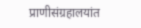प्राणीसंग्रहालयांत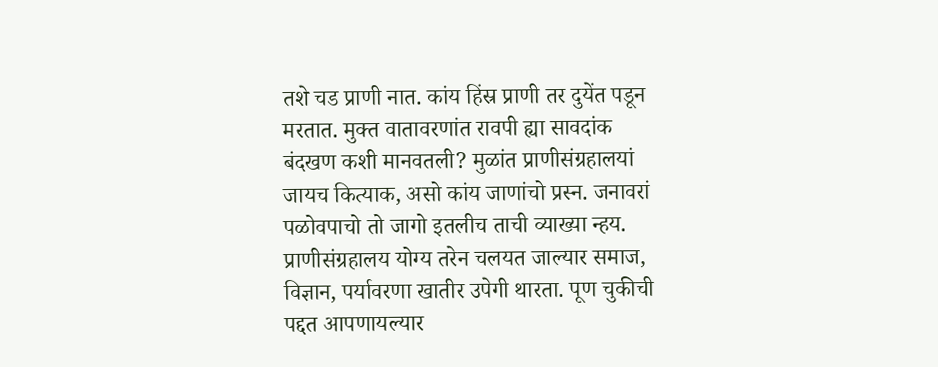तशे चड प्राणी नात. कांय हिंस्र प्राणी तर दुयेंत पडून मरतात. मुक्त वातावरणांत रावपी ह्या सावदांक बंदखण कशी मानवतली? मुळांत प्राणीसंग्रहालयां जायच कित्याक, असो कांय जाणांचो प्रस्न. जनावरां पळोवपाचो तो जागो इतलीच ताची व्याख्या न्हय. प्राणीसंग्रहालय योग्य तरेन चलयत जाल्यार समाज, विज्ञान, पर्यावरणा खातीर उपेगी थारता. पूण चुकीची पद्दत आपणायल्यार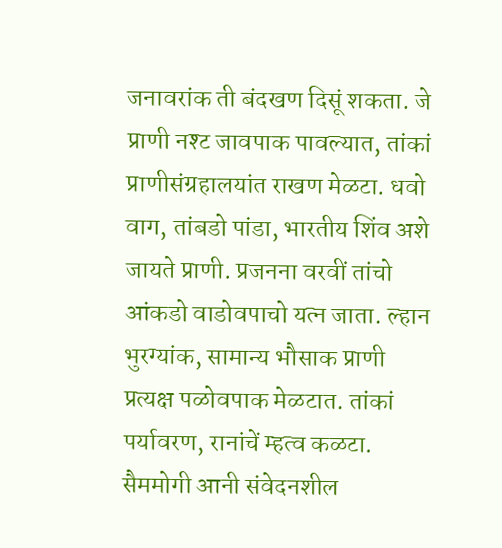जनावरांक ती बंदखण दिसूं शकता. जे प्राणी नश्ट जावपाक पावल्यात, तांकां प्राणीसंग्रहालयांत राखण मेळटा. धवो वाग, तांबडो पांडा, भारतीय शिंव अशे जायते प्राणी. प्रजनना वरवीं तांचो आंकडो वाडोवपाचो यत्न जाता. ल्हान भुरग्यांक, सामान्य भौसाक प्राणी प्रत्यक्ष पळोवपाक मेळटात. तांकां पर्यावरण, रानांचें म्हत्व कळटा. सैममोगी आनी संवेदनशील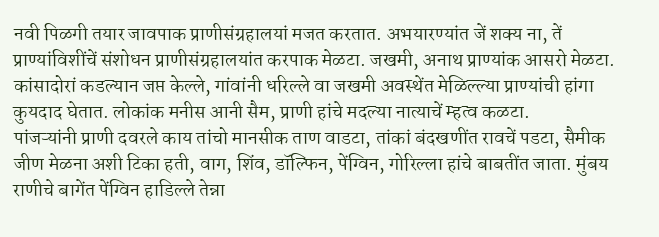नवी पिळगी तयार जावपाक प्राणीसंग्रहालयां मजत करतात. अभयारण्यांत जें शक्य ना, तें प्राण्यांविशींचें संशोधन प्राणीसंग्रहालयांत करपाक मेळटा. जखमी, अनाथ प्राण्यांक आसरो मेळटा. कांसादोरां कडल्यान जप्त केल्ले, गांवांनी धरिल्ले वा जखमी अवस्थेंत मेळिल्ल्या प्राण्यांची हांगा कुयदाद घेतात. लोकांक मनीस आनी सैम, प्राणी हांचे मदल्या नात्याचें म्हत्व कळटा.
पांजऱ्यांनी प्राणी दवरले काय तांचो मानसीक ताण वाडटा, तांकां बंदखणींत रावचें पडटा, सैमीक जीण मेळना अशी टिका हती, वाग, शिंव, डॉल्फिन, पेंग्विन, गोरिल्ला हांचे बाबतींत जाता. मुंबय राणीचे बागेंत पेंग्विन हाडिल्ले तेन्ना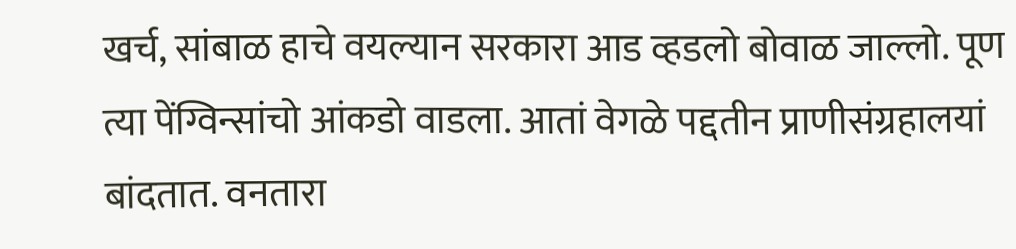खर्च, सांबाळ हाचे वयल्यान सरकारा आड व्हडलो बोवाळ जाल्लो. पूण त्या पेंग्विन्सांचो आंकडो वाडला. आतां वेगळे पद्दतीन प्राणीसंग्रहालयां बांदतात. वनतारा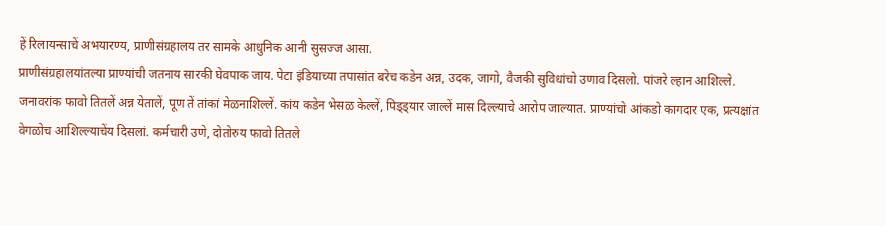हें रिलायन्साचें अभयारण्य, प्राणीसंग्रहालय तर सामके आधुनिक आनी सुसज्ज आसा.
प्राणीसंग्रहालयांतल्या प्राण्यांची जतनाय सारकी घेवपाक जाय. पेटा इंडियाच्या तपासांत बरेच कडेन अन्न, उदक, जागो, वैजकी सुविधांचो उणाव दिसलो. पांजरे ल्हान आशिल्ले. जनावरांक फावो तितलें अन्न येतालें, पूण तें तांकां मेळनाशिल्लें. कांय कडेन भेसळ केल्लें, पिड्ड्यार जाल्लें मास दिल्ल्याचे आरोप जाल्यात. प्राण्यांचो आंकडो कागदार एक, प्रत्यक्षांत वेगळोच आशिल्ल्याचेंय दिसलां. कर्मचारी उणे, दोतोरुय फावो तितले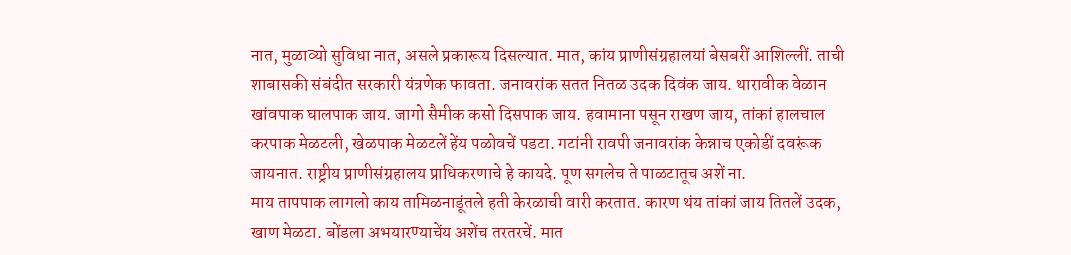नात, मुळाव्यो सुविधा नात, असले प्रकारूय दिसल्यात. मात, कांय प्राणीसंग्रहालयां बेसबरीं आशिल्लीं. ताची शाबासकी संबंदीत सरकारी यंत्रणेक फावता. जनावरांक सतत नितळ उदक दिवंक जाय. थारावीक वेळान खांवपाक घालपाक जाय. जागो सैमीक कसो दिसपाक जाय. हवामाना पसून राखण जाय, तांकां हालचाल करपाक मेळटली, खेळपाक मेळटलें हेंय पळोवचें पडटा. गटांनी रावपी जनावरांक केन्नाच एकोडीं दवरूंक जायनात. राष्ट्रीय प्राणीसंग्रहालय प्राधिकरणाचे हे कायदे. पूण सगलेच ते पाळटातूच अशें ना.
माय तापपाक लागलो काय तामिळनाडूंतले हती केरळाची वारी करतात. कारण थंय तांकां जाय तितलें उदक, खाण मेळटा. बोंडला अभयारण्याचेंय अशेंच तरतरचें. मात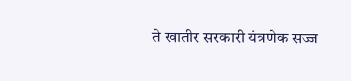ते खातीर सरकारी यंत्रणेक सज्ज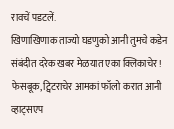रावचें पडटलें.
खिणाखिणाक ताज्यो घडणुको आनी तुमचे कडेन संबंदीत दरेक खबर मेळयात एका क्लिकाचेर! फेसबूक, ट्विटराचेर आमकां फॉलो करात आनी व्हाट्सएप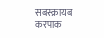सबस्क्रायब करपाक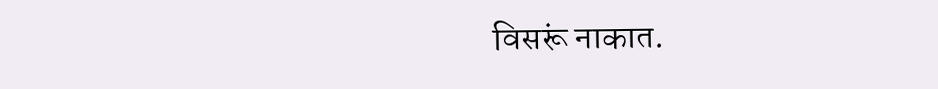विसरूं नाकात.